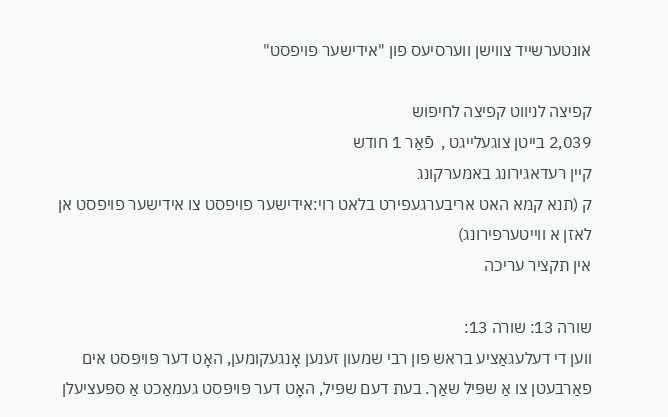אונטערשייד צווישן ווערסיעס פון "אידישער פויפסט"

קפיצה לניווט קפיצה לחיפוש
2,039 בייטן צוגעלייגט ,  פֿאַר 1 חודש
קיין רעדאגירונג באמערקונג
ק (תנא קמא האט אריבערגעפירט בלאט רוי:אידישער פויפסט צו אידישער פויפסט אן לאזן א ווייטערפירונג)
אין תקציר עריכה

שורה 13: שורה 13:
ווען די דעלעגאַציע בראש פון רבי שמעון זענען אָנגעקומען, האָט דער פּויפּסט אים פאַרבעטן צו אַ שפּיל שאַך. בעת דעם שפּיל, האָט דער פּויפּסט געמאַכט אַ ספּעציעלן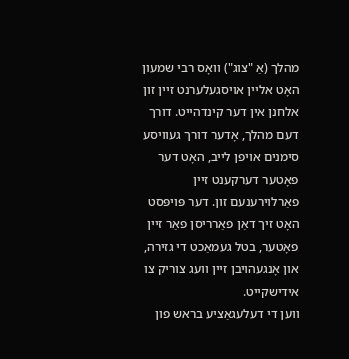מהלך (אַ "צוג") וואָס רבי שמעון האָט אליין אויסגעלערנט זיין זון אלחנן אין דער קינדהייט. דורך דעם מהלך, אָדער דורך געוויסע סימנים אויפן לייב, האָט דער פאָטער דערקענט זיין פאַרלוירענעם זון. דער פּויפּסט האָט זיך דאַן פאַרריסן פאַר זיין פאָטער, בטל געמאַכט די גזירה, און אָנגעהויבן זיין וועג צוריק צו אידישקייט.
ווען די דעלעגאַציע בראש פון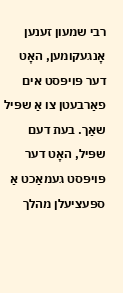רבי שמעון זענען אָנגעקומען, האָט דער פּויפּסט אים פאַרבעטן צו אַ שפּיל שאַך. בעת דעם שפּיל, האָט דער פּויפּסט געמאַכט אַ ספּעציעלן מהלך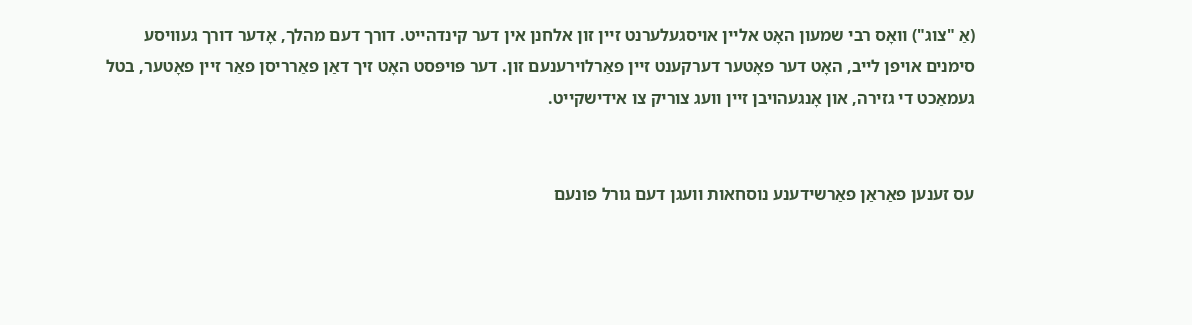(אַ "צוג") וואָס רבי שמעון האָט אליין אויסגעלערנט זיין זון אלחנן אין דער קינדהייט. דורך דעם מהלך, אָדער דורך געוויסע סימנים אויפן לייב, האָט דער פאָטער דערקענט זיין פאַרלוירענעם זון. דער פּויפּסט האָט זיך דאַן פאַרריסן פאַר זיין פאָטער, בטל געמאַכט די גזירה, און אָנגעהויבן זיין וועג צוריק צו אידישקייט.


עס זענען פאַראַן פאַרשידענע נוסחאות וועגן דעם גורל פונעם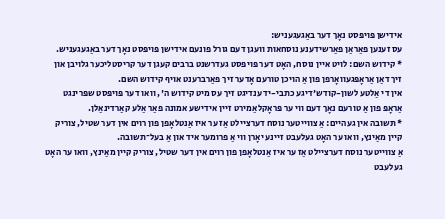אידישן פּויפּסט נאָך דער באַגעגעניש:
עס זענען פאַראַן פאַרשידענע נוסחאות וועגן דעם גורל פונעם אידישן פּויפּסט נאָך דער באַגעגעניש.
* קידוש השם: לויט איין נוסח, האָט דער פּויפּסט געדרשנט ברבים קעגן דער קריסטליכער גלויבן און זיך דאַן אַראָפּגעוואָרפן פון אַ הויכן טורעם אָדער זיך פאַרברענט אויף קידוש השם.
אין די אַלטע לשון-קודש'דיגע כתבי-יד ענדיגט זיך עס מיט קידוש ה', וואו דער פּויפּסט שפּרינגט אַראָפּ פון אַ טורעם נאָך דעם ווי ער פּראָקלאַמירט זיין אידישע אמונה פאַר אַלע קאַרדינאַלן.
* תּשובה אין געהיים: אַ צווייטער נוסח דערציילט אַז ער איז אַנטלאָפן פון רוים אין דער שטיל, צוריק קיין מאַינץ, וואו ער האָט געלעבט זיינע יאָרן ווי אַ פרומער איד און אַ בעל־תשובה.
אַ צווייטער נוסח דערציילט אַז ער איז אַנטלאָפן פון רוים אין דער שטיל, צוריק קיין מאַינץ, וואו ער האָט געלעבט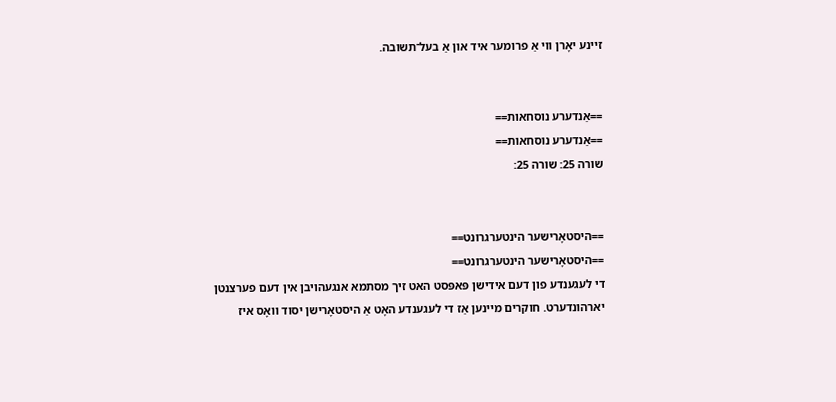זיינע יאָרן ווי אַ פרומער איד און אַ בעל־תשובה.


==אַנדערע נוסחאות==
==אַנדערע נוסחאות==
שורה 25: שורה 25:


==היסטאָרישער הינטערגרונט==
==היסטאָרישער הינטערגרונט==
די לעגענדע פון דעם אידישן פּאפּסט האט זיך מסתמא אנגעהויבן אין דעם פערצנטן יארהונדערט. חוקרים מיינען אַז די לעגענדע האָט אַ היסטאָרישן יסוד וואָס איז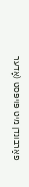פאַרבונדן מיט פּויפּסט (אָדער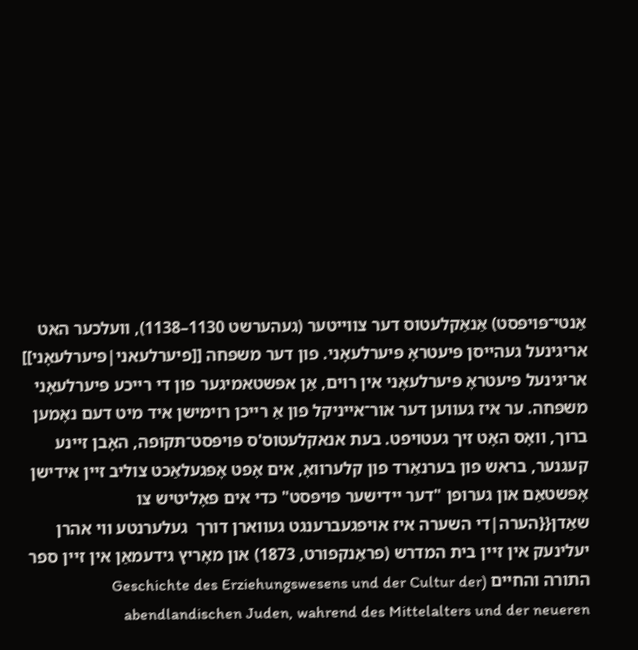אַנטי־פּויפּסט) אַנאַקלעטוס דער צווייטער (געהערשט 1130–1138), וועלכער האט אריגינעל געהייסן פּיעטראָ פּיערלעאָני. פון דער משפּחה [[פיערלעאני|פּיערלעאָני]] אריגינעל פּיעטראָ פּיערלעאָני אין רוים, אַן אפּשטאמיגער פון די רייכע פּיערלעאָני משפּחה. ער איז געווען דער אור־אייניקל פון אַ רייכן רוימישן איד מיט דעם נאָמען ברוך, וואָס האָט זיך געטויפט. בעת אנאקלעטוס'ס פּויפּסט־תּקופה, האָבן זיינע קעגנער, בראש פון בערנאַרד פון קלערוואָ, אים אָפט אָפּגעלאַכט צוליב זיין אידישן אָפּשטאַם און גערופן "דער יידישער פּויפּסט" כּדי אים פּאָליטיש צו שאַדן{{הערה|די השערה איז אויפגעברענגט געווארן דורך  געלערנטע ווי אהרן יעלינעק אין זײן בית המדרש (פראַנקפורט, 1873) און מאָריץ גידעמאַן אין זײן ספר התורה והחיים (Geschichte des Erziehungswesens und der Cultur der abendlandischen Juden, wahrend des Mittelalters und der neueren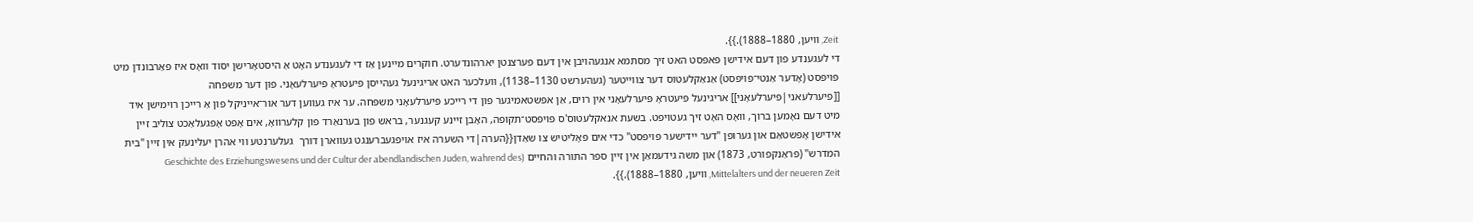Zeit, וויען, 1880–1888).}}.
די לעגענדע פון דעם אידישן פּאפּסט האט זיך מסתמא אנגעהויבן אין דעם פערצנטן יארהונדערט. חוקרים מיינען אַז די לעגענדע האָט אַ היסטאָרישן יסוד וואָס איז פאַרבונדן מיט פּויפּסט (אָדער אַנטי־פּויפּסט) אַנאַקלעטוס דער צווייטער (געהערשט 1130–1138), וועלכער האט אריגינעל געהייסן פּיעטראָ פּיערלעאָני. פון דער משפּחה [[פיערלעאני|פּיערלעאָני]] אריגינעל פּיעטראָ פּיערלעאָני אין רוים, אַן אפּשטאמיגער פון די רייכע פּיערלעאָני משפּחה. ער איז געווען דער אור־אייניקל פון אַ רייכן רוימישן איד מיט דעם נאָמען ברוך, וואָס האָט זיך געטויפט. בשעת אנאקלעטוס'ס פּויפּסט־תקופה, האָבן זיינע קעגנער, בראש פון בערנאַרד פון קלערוואָ, אים אָפט אָפּגעלאַכט צוליב זיין אידישן אָפּשטאַם און גערופן "דער יידישער פּויפּסט" כדי אים פּאָליטיש צו שאַדן{{הערה|די השערה איז אויפגעברענגט געווארן דורך  געלערנטע ווי אהרן יעלינעק אין זײן "בית המדרש" (פראַנקפורט, 1873) און משה גידעמאַן אין זײן ספר התורה והחיים (Geschichte des Erziehungswesens und der Cultur der abendlandischen Juden, wahrend des Mittelalters und der neueren Zeit, וויען, 1880–1888).}}.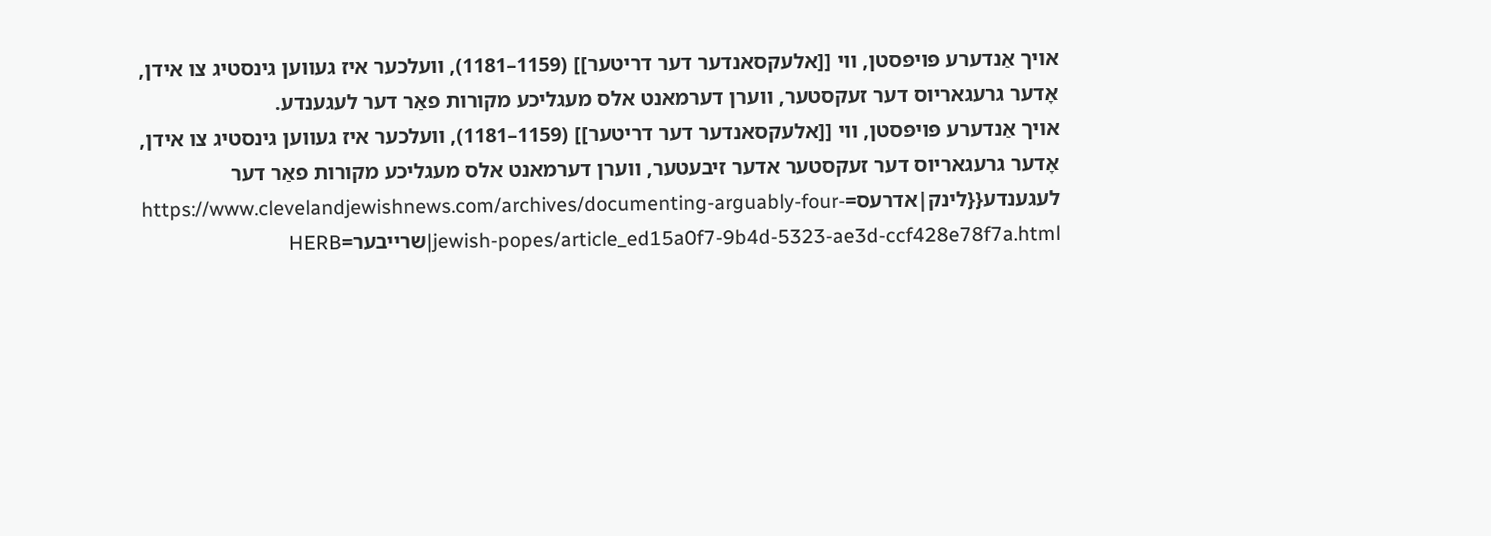אויך אַנדערע פּויפּסטן, ווי [[אלעקסאנדער דער דריטער]] (1159–1181), וועלכער איז געווען גינסטיג צו אידן, אָדער גרעגאריוס דער זעקסטער, ווערן דערמאנט אלס מעגליכע מקורות פאַר דער לעגענדע.
אויך אַנדערע פּויפּסטן, ווי [[אלעקסאנדער דער דריטער]] (1159–1181), וועלכער איז געווען גינסטיג צו אידן, אָדער גרעגאריוס דער זעקסטער אדער זיבעטער, ווערן דערמאנט אלס מעגליכע מקורות פאַר דער לעגענדע{{לינק|אדרעס=https://www.clevelandjewishnews.com/archives/documenting-arguably-four-jewish-popes/article_ed15a0f7-9b4d-5323-ae3d-ccf428e78f7a.html|שרייבער=HERB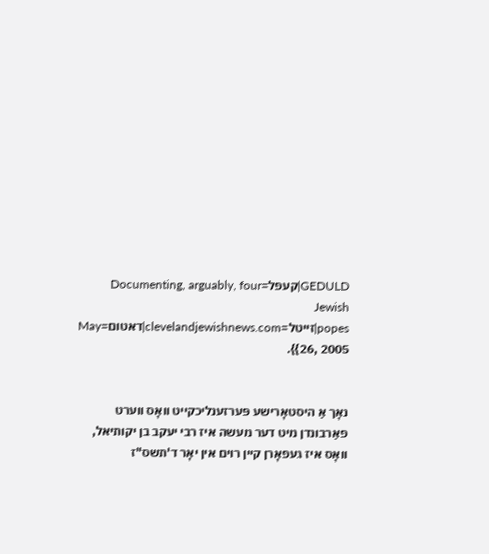GEDULD|קעפל=Documenting, arguably, four Jewish popes|זייטל=clevelandjewishnews.com|דאטום=May 26, 2005}}.


נאָך אַ היסטאָרישע פּערזענליכקייט וואָס ווערט פאַרבונדן מיט דער מעשה איז רבי יעקב בן יקותיאל, וואָס איז געפאָרן קיין רוים אין יאָר ד'תשס"ז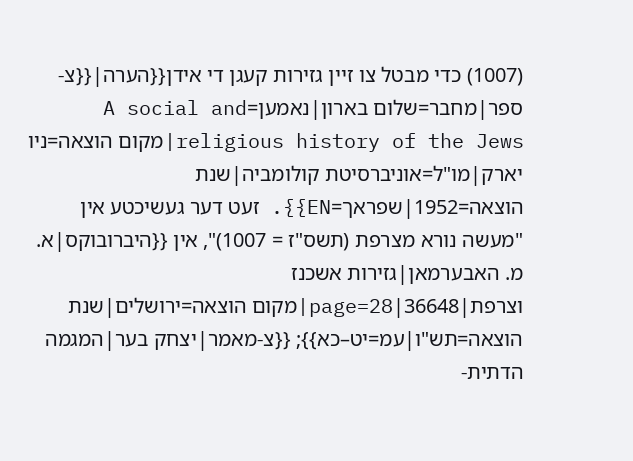(1007) כדי מבטל צו זיין גזירות קעגן די אידן{{הערה|{{צ-ספר|מחבר=שלום בארון|נאמען=A social and religious history of the Jews|מקום הוצאה=ניו יארק|מו"ל=אוניברסיטת קולומביה|שנת הוצאה=1952|שפראך=EN}}. זעט דער געשיכטע אין "מעשה נורא מצרפת (תשס"ז = 1007)", אין {{היברובוקס|א. מ. האבערמאן|גזירות אשכנז וצרפת|36648|page=28|מקום הוצאה=ירושלים|שנת הוצאה=תש"ו|עמ=יט–כא}}; {{צ-מאמר|יצחק בער|המגמה הדתית-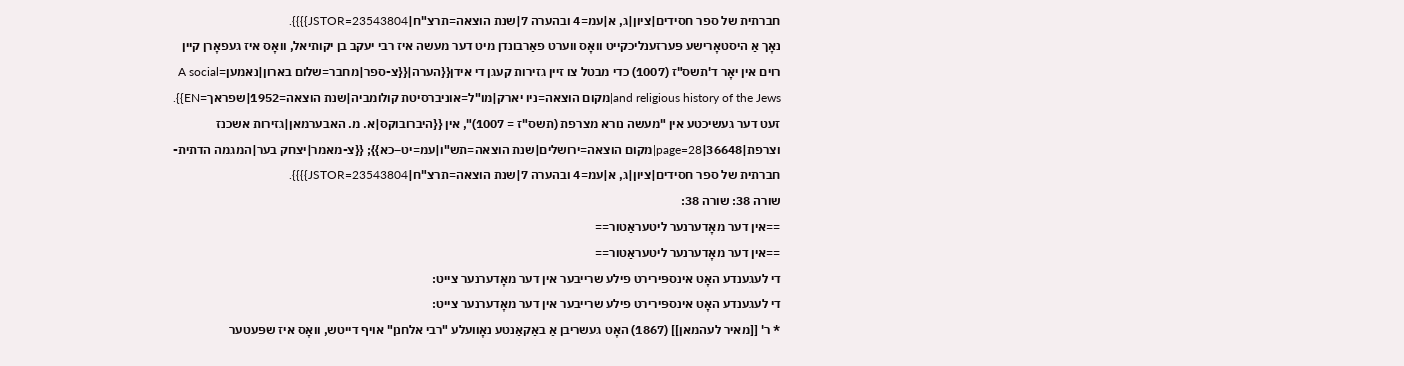חברתית של ספר חסידים|ציון|ג, א|עמ=4 ובהערה 7|שנת הוצאה=תרצ"ח|JSTOR=23543804}}}}.
נאָך אַ היסטאָרישע פּערזענליכקייט וואָס ווערט פאַרבונדן מיט דער מעשה איז רבי יעקב בן יקותיאל, וואָס איז געפאָרן קיין רוים אין יאָר ד'תשס"ז (1007) כדי מבטל צו זיין גזירות קעגן די אידן{{הערה|{{צ-ספר|מחבר=שלום בארון|נאמען=A social and religious history of the Jews|מקום הוצאה=ניו יארק|מו"ל=אוניברסיטת קולומביה|שנת הוצאה=1952|שפראך=EN}}. זעט דער געשיכטע אין "מעשה נורא מצרפת (תשס"ז = 1007)", אין {{היברובוקס|א. מ. האבערמאן|גזירות אשכנז וצרפת|36648|page=28|מקום הוצאה=ירושלים|שנת הוצאה=תש"ו|עמ=יט–כא}}; {{צ-מאמר|יצחק בער|המגמה הדתית-חברתית של ספר חסידים|ציון|ג, א|עמ=4 ובהערה 7|שנת הוצאה=תרצ"ח|JSTOR=23543804}}}}.
שורה 38: שורה 38:
==אין דער מאָדערנער ליטעראַטור==
==אין דער מאָדערנער ליטעראַטור==
די לעגענדע האָט אינספּירירט פילע שרייבער אין דער מאָדערנער צייט:
די לעגענדע האָט אינספּירירט פילע שרייבער אין דער מאָדערנער צייט:
* ר' [[מאיר לעהמאן]] (1867) האָט געשריבן אַ באַקאַנטע נאָוועלע "רבי אלחנן" אויף דייטש, וואָס איז שפּעטער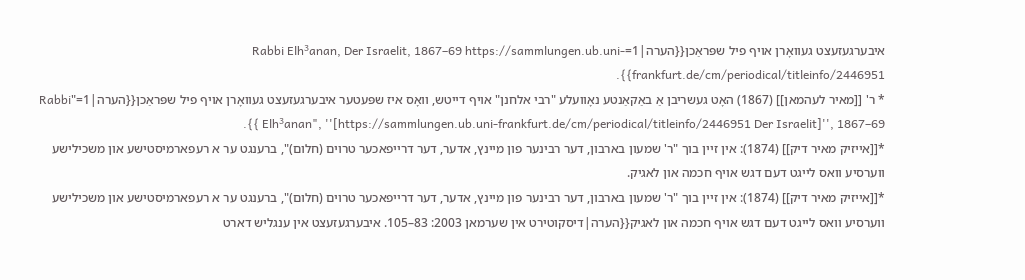איבערגעזעצט געוואָרן אויף פיל שפּראַכן{{הערה|1=Rabbi Elh³anan, Der Israelit, 1867–69 https://sammlungen.ub.uni-frankfurt.de/cm/periodical/titleinfo/2446951}}.
* ר' [[מאיר לעהמאן]] (1867) האָט געשריבן אַ באַקאַנטע נאָוועלע "רבי אלחנן" אויף דייטש, וואָס איז שפּעטער איבערגעזעצט געוואָרן אויף פיל שפּראַכן{{הערה|1="Rabbi Elh³anan", ''[https://sammlungen.ub.uni-frankfurt.de/cm/periodical/titleinfo/2446951 Der Israelit]'', 1867–69 }}.
*[[אייזיק מאיר דיק]] (1874): אין זיין בוך "ר' שמעון בארבון, דער רבינער פון מיינץ, אדער, דער דרייפאכער טרוים (חלום)", ברענגט ער א רעפארמיסטישע און משכילישע ווערסיע וואס לייגט דעם דגש אויף חכמה און לאגיק.
*[[אייזיק מאיר דיק]] (1874): אין זיין בוך "ר' שמעון בארבון, דער רבינער פון מיינץ, אדער, דער דרייפאכער טרוים (חלום)", ברענגט ער א רעפארמיסטישע און משכילישע ווערסיע וואס לייגט דעם דגש אויף חכמה און לאגיק{{הערה|דיסקוטירט אין שערמאן 2003: 83–105. איבערגעזעצט אין ענגליש דארט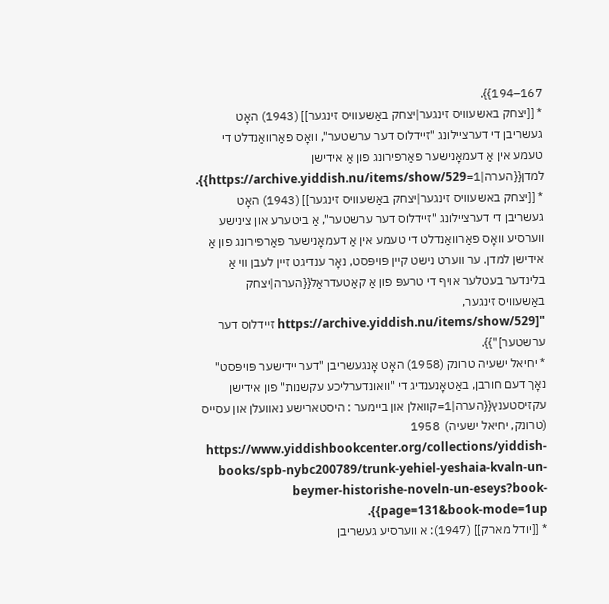167–194}}.
* [[יצחק באשעוויס זינגער|יצחק באַשעוויס זינגער]] (1943) האָט געשריבן די דערציילונג "זיידלוס דער ערשטער", וואָס פאַרוואַנדלט די טעמע אין אַ דעמאָנישער פאַרפירונג פון אַ אידישן למדן{{הערה|1=https://archive.yiddish.nu/items/show/529}}.
* [[יצחק באשעוויס זינגער|יצחק באַשעוויס זינגער]] (1943) האָט געשריבן די דערציילונג "זיידלוס דער ערשטער", אַ ביטערע און צינישע ווערסיע וואָס פאַרוואַנדלט די טעמע אין אַ דעמאָנישער פאַרפירונג פון אַ אידישן למדן. ער ווערט נישט קיין פּויפּסט, נאָר ענדיגט זיין לעבן ווי אַ בלינדער בעטלער אויף די טרעפּ פון אַ קאַטעדראַל{{הערה|יצחק באַשעװיס זינגער, "[https://archive.yiddish.nu/items/show/529 זײדלוס דער ערשטער]"}}.
* יחיאל ישעיה טרונק (1958) האָט אָנגעשריבן "דער יידישער פּויפּסט" נאָך דעם חורבן, באַטאָנענדיג די "וואונדערליכע עקשנות" פון אידישן עקזיסטענץ{{הערה|1=קוואלן און ביימער : היסטארישע נאוועלן און עסייס (טרונק, יחיאל ישעיה)  1958 https://www.yiddishbookcenter.org/collections/yiddish-books/spb-nybc200789/trunk-yehiel-yeshaia-kvaln-un-beymer-historishe-noveln-un-eseys?book-page=131&book-mode=1up}}.
* [[יודל מארק]] (1947): א ווערסיע געשריבן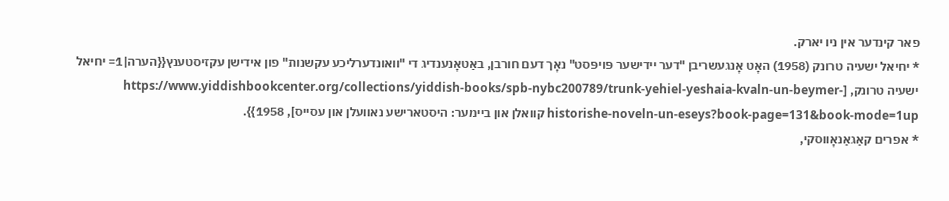פאר קינדער אין ניו יארק.
* יחיאל ישעיה טרונק (1958) האָט אָנגעשריבן "דער יידישער פּויפּסט" נאָך דעם חורבן, באַטאָנענדיג די "וואונדערליכע עקשנות" פון אידישן עקזיסטענץ{{הערה|1= יחיאל ישעיה טרונק, [https://www.yiddishbookcenter.org/collections/yiddish-books/spb-nybc200789/trunk-yehiel-yeshaia-kvaln-un-beymer-historishe-noveln-un-eseys?book-page=131&book-mode=1up קוואלן און ביימער: היסטארישע נאוועלן און עסייס], 1958}}.
* אפרים קאַגאַנאָווסקי,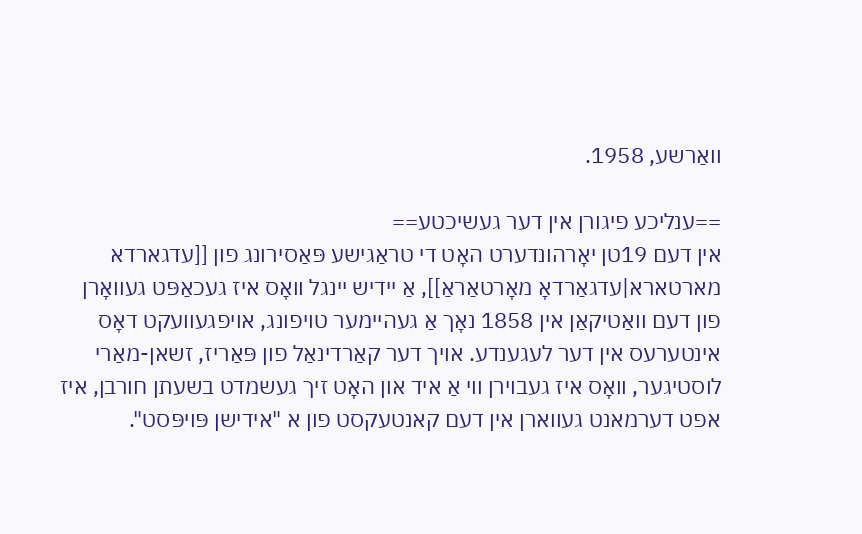וואַרשע, 1958.

==ענליכע פיגורן אין דער געשיכטע==
אין דעם 19טן יאָרהונדערט האָט די טראַגישע פּאַסירונג פון [[עדגארדא מארטארא|עדגאַרדאָ מאָרטאַראַ]], אַ יידיש יינגל וואָס איז געכאַפּט געוואָרן פון דעם וואַטיקאַן אין 1858 נאָך אַ געהיימער טויפונג, אויפגעוועקט דאָס אינטערעס אין דער לעגענדע. אויך דער קאַרדינאַל פון פּאַריז, זשאן-מאַרי לוסטיגער, וואָס איז געבוירן ווי אַ איד און האָט זיך געשמדט בשעתן חורבן, איז אפט דערמאנט געווארן אין דעם קאנטעקסט פון א "אידישן פּויפּסט".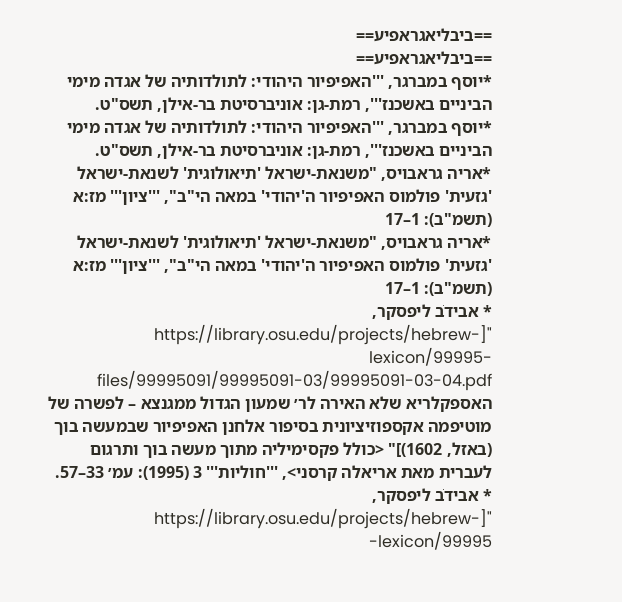==ביבליאגראפיע==
==ביבליאגראפיע==
*יוסף במברגר, '''האפיפיור היהודי: לתולדותיה של אגדה מימי הביניים באשכנז''', רמת-גן: אוניברסיטת בר-אילן, תשס"ט.
*יוסף במברגר, '''האפיפיור היהודי: לתולדותיה של אגדה מימי הביניים באשכנז''', רמת-גן: אוניברסיטת בר-אילן, תשס"ט.
*אריה גראבויס, "משנאת-ישראל 'תיאולוגית' לשנאת-ישראל 'גזעית' פולמוס האפיפיור ה'יהודי' במאה הי"ב", '''ציון''' מז:א (תשמ"ב): 1–17
*אריה גראבויס, "משנאת-ישראל 'תיאולוגית' לשנאת-ישראל 'גזעית' פולמוס האפיפיור ה'יהודי' במאה הי"ב", '''ציון''' מז:א (תשמ"ב): 1–17
* אבידֹב ליפסקר, "[https://library.osu.edu/projects/hebrew-lexicon/99995-files/99995091/99995091-03/99995091-03-04.pdf האספקלריא שלא האירה לר׳ שמעון הגדול ממגנצא – לפשרה של מוטיפמה אקספוזיציונית בסיפור אלחנן האפיפיור שבמעשה בוך (באזל, 1602)]" <כולל פקסימיליה מתוך מעשה בוך ותרגום לעברית מאת אריאלה קרסני>, '''חוליות''' 3 (1995): עמ׳ 33–57.
* אבידֹב ליפסקר, "[https://library.osu.edu/projects/hebrew-lexicon/99995-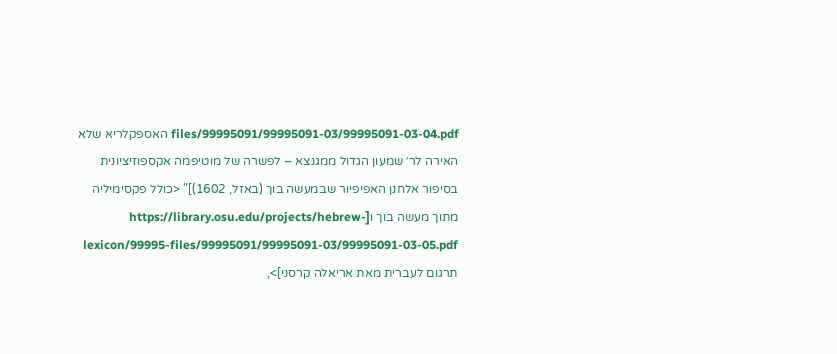files/99995091/99995091-03/99995091-03-04.pdf האספקלריא שלא האירה לר׳ שמעון הגדול ממגנצא – לפשרה של מוטיפמה אקספוזיציונית בסיפור אלחנן האפיפיור שבמעשה בוך (באזל, 1602)]" <כולל פקסימיליה מתוך מעשה בוך ו[https://library.osu.edu/projects/hebrew-lexicon/99995-files/99995091/99995091-03/99995091-03-05.pdf תרגום לעברית מאת אריאלה קרסני]>,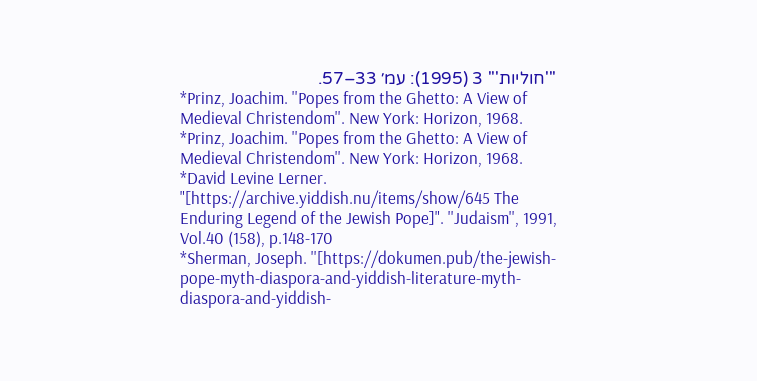'''חוליות''' 3 (1995): עמ׳ 33–57.
*Prinz, Joachim. ''Popes from the Ghetto: A View of Medieval Christendom''. New York: Horizon, 1968.
*Prinz, Joachim. ''Popes from the Ghetto: A View of Medieval Christendom''. New York: Horizon, 1968.
*David Levine Lerner. "[https://archive.yiddish.nu/items/show/645 The Enduring Legend of the Jewish Pope]". ''Judaism'', 1991, Vol.40 (158), p.148-170
*Sherman, Joseph. ''[https://dokumen.pub/the-jewish-pope-myth-diaspora-and-yiddish-literature-myth-diaspora-and-yiddish-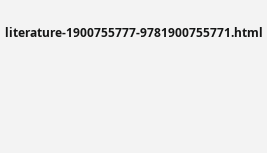literature-1900755777-9781900755771.html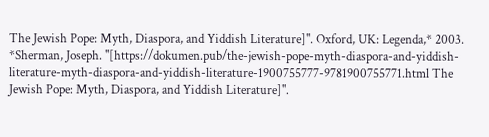The Jewish Pope: Myth, Diaspora, and Yiddish Literature]''. Oxford, UK: Legenda,* 2003.
*Sherman, Joseph. ''[https://dokumen.pub/the-jewish-pope-myth-diaspora-and-yiddish-literature-myth-diaspora-and-yiddish-literature-1900755777-9781900755771.html The Jewish Pope: Myth, Diaspora, and Yiddish Literature]''.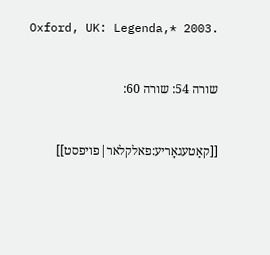Oxford, UK: Legenda,* 2003.


שורה 54: שורה 60:


[[קאַטעגאָריע:פאלקלאר|פויפסט]]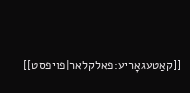[[קאַטעגאָריע:פאלקלאר|פויפסט]]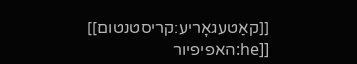[[קאַטעגאָריע:קריסטנטום]]
[[he:האפיפיור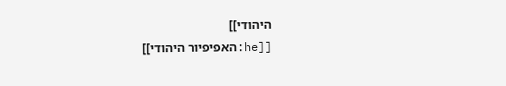היהודי]]
[[he:האפיפיור היהודי]]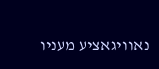נאוויגאציע מעניו